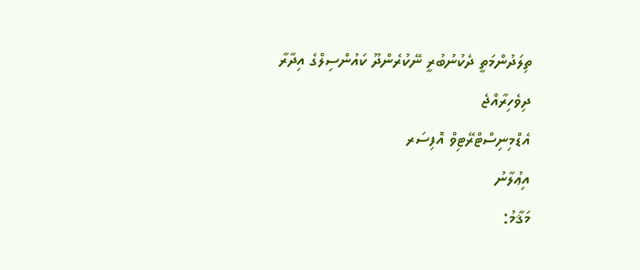ތިލަދުންމަތީ ދެކުނުބުރީ ނޭކުރެންދޫ ކައުންސިލްގެ އިދާރާ
ދިވެހިރާއްޖެ
އެޑްމިނިސްޓްރޭޓިވް އޮފިސަރ
އިޢުލާނު
މަޤާމު: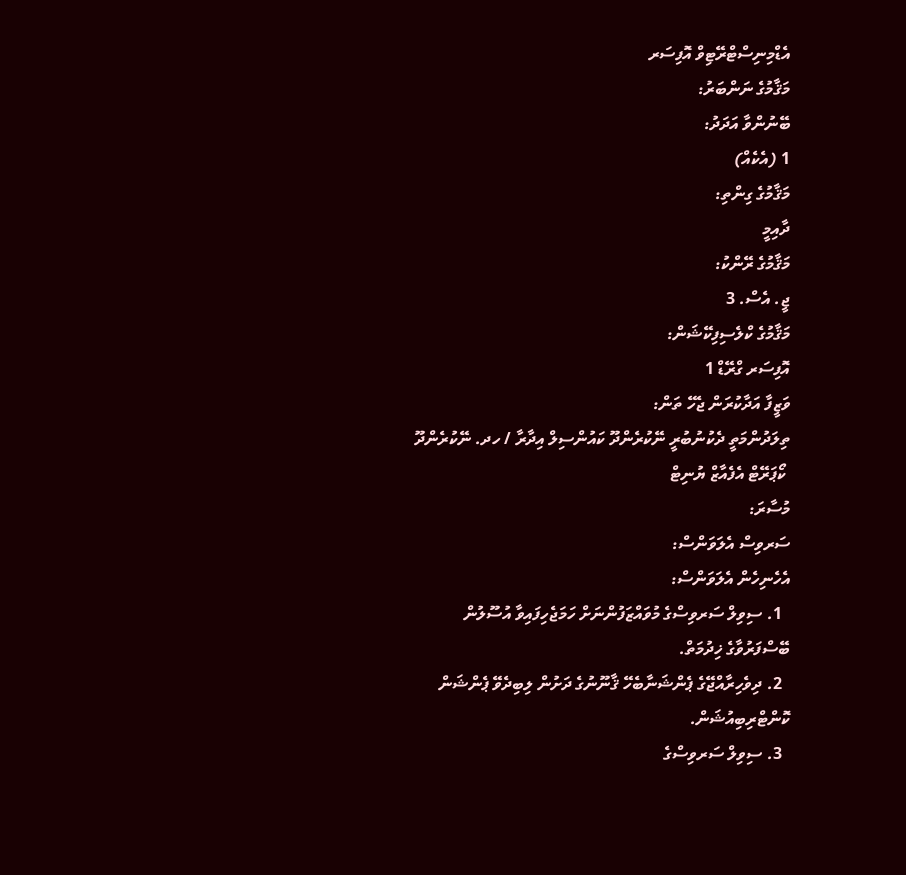އެޑްމިނިސްޓްރޭޓިވް އޮފިސަރ
މަޤާމުގެ ނަންބަރު:
ބޭނުންވާ އަދަދު:
1 (އެކެއް)
މަޤާމުގެ ގިންތި:
ދާއިމީ
މަޤާމުގެ ރޭންކު:
ޖީ. އެސް. 3
މަޤާމުގެ ކްލެސިފިކޭޝަން:
އޮފިސަރ ގްރޭޑް 1
ވަޒީފާ އަދާކުރަން ޖެހޭ ތަން:
ތިލަދުންމަތީ ދެކުނުބުރީ ނޭކުރެންދޫ ކައުންސިލް އިދާރާ / ހދ. ނޭކުރެންދޫ
 ކޯޕަރޭޓް އެފެއާޒް ޔުނިޓް
މުސާރަ:
ސަރވިސް އެލަވަންސް:
އެހެނިހެން އެލަވަންސް:
  1. ސިވިލް ސަރވިސްގެ މުވައްޒަފުންނަށް ހަމަޖެހިފައިވާ އުސޫލުން ބޭސްފަރުވާގެ ޚިދުމަތް.
  2. ދިވެހިރާއްޖޭގެ ޕެންޝަނާބެހޭ ޤާނޫނުގެ ދަށުން ލިބިދެވޭ ޕެންޝަން ކޮންޓްރިބިއުޝަން.
  3. ސިވިލް ސަރވިސްގެ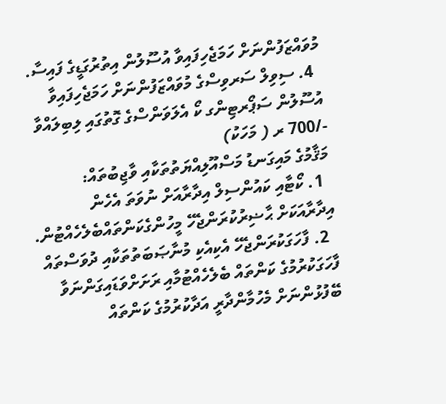މުވައްޒަފުންނަށް ހަމަޖެހިފައިވާ އުސޫލުން އިތުރުގަޑީގެ ފައިސާ.
  4. ސިވިލް ސަރވިސްގެ މުވައްޒަފުންނަށް ހަމަޖެހިފައިވާ އުސޫލުން ސަޕޯރޓިންގ ކޯ އެލަވަންސްގެ ގޮތުގައި ލިބިލައްވާ -/700 ރ ( މަހަކު)
މަޤާމުގެ މައިގަނޑު މަސްއޫލިއްޔަތުތަކާއި ވާޖިބުތައް:
  1. ކޯޓާއި ކައުންސިލް އިދާރާއަށް ނުވަތަ އެހެން އިދާރާއަކަށް ޙާޟިރުކުރަންޖެހޭ މީހުންގެކަންތައްބެލެހެއްޓުން.
  2. ފާހަގަކުރަންޖެހޭ އެކިއެކި މުނާޞަބަތުތަކާއި ދުވަސްތައް ފާހަގަކުރުމުގެ ކަންތައް ބެލެހެއްޓުމާއި ރަށަށްވަޑައިގަންނަވާ ބޭފުޅުންނަށް މެހުމާންދާރީ އަދާކުރުމުގެ ކަންތައް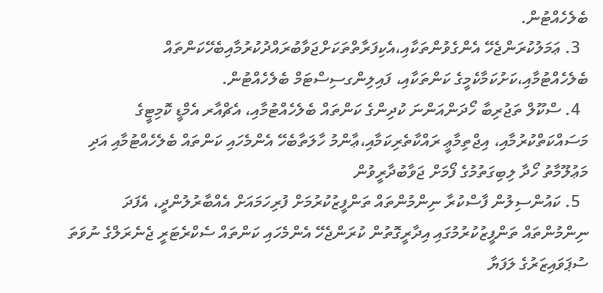ބެލެހެއްޓުން.
  3. ޢަމަލުކުރަންޖެހޭ އެންގެވުންތަކާއި،އެކިފަރާތްތަކަށްޖަވާބުރައްދުކުރުމާއިބެހޭކަންތައް ބެލެހެއްޓުމާއި،ކަށުކަމާކެމީގެ ކަންތަކާއި، ފައިލިންގސިސްޓަމް ބެލެހެއްޓުން.
  4. ސްކޫލް ތަޖުރިބާ ހޯދަންއަންނަ ކުދިންގެ ކަންތައް ބެލެހެއްޓުމާއި، އެޗްއާރ އެމްޑީ ކޮމިޓީގެ މަސައްކަތްކުރުމާއި، އިޖްތިމާޢީ ރައްކާތެރިކަމާއި،ޢާންމު ހާލަތާބެހޭ އެންމެހައި ކަންތައް ބެލެހެއްޓުމާއި އަދި މަޢުލޫމާތު ހޯދާ ލިބިގަތުމުގެ ފޯމަށް ޖަވާބުދާރީވުން
  5. ކައުންސިލުން ފާސްކުރާ ނިންމުންތައް ތަންފީޒުކުރުމަށް ފުރިހަމައަށް އެއްބާރުލުންދީ، އެފަދަ ނިންމުންތައް ތަންފީޒުކުރުމުގައި އިދާރީގޮތުން ކުރަންޖެހޭ އެންމެހައި ކަންތައް ސެކްރެޓަރީ ޖެނެރަލްގެ ނުވަތަ ސުޕަވައިޒަރުގެ ލަފަޔާ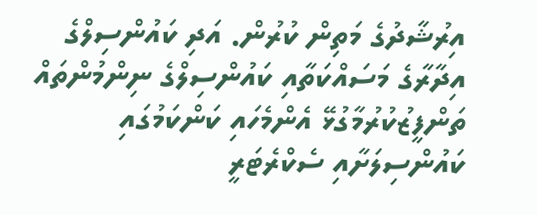އިރުޝާދުގެ މަތިން ކުރުން. އަދި ކައުންސިލްގެ އިދާރާގެ މަސައްކަތާއި ކައުންސިލްގެ ނިންމުންތައް ތަންފީޒުކުރުމާގުޅޭ އެންމެހައި ކަންކަމުގައި ކައުންސިލަށާއި ސެކްރެޓަރީ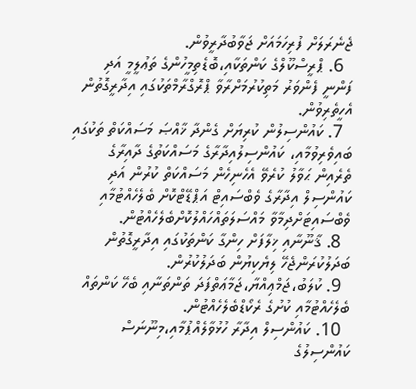ޖެނެރަލަށް ފުރިހަމައަށް ޖަވާބުދާރީވުން.
  6. ޕްރީސްކޫލްގެ ކަންތަކާއި،ބޮޑެތިމީހުންގެ ތަޢުލީމީ އަދި ފަންނީ ފެންވަރު މަތިކުރުމަށްރާވާ ޕްރޮގްރާމްތަކުގައި އިދާރީގޮތުން އެހީތެރިވުން.
  7. ކައުންސިލުން ކުރިޔަށް ގެންދާ ޚާއްޞަ މަސައްކަތް ތަކުގައި ބައިވެރިވުމާއި، ކައުންސިލުއިދާރާގެ މަސައްކަތުގެ ދާއިރާގެ ތެރެއިން ޙަވާލު ކުރެވޭ އެހެނިހެން މަސައްކަތް ކުރުން އަދި ކައުންސިލް އިދާރާގެ ވެބްސައިޓް އަޕްޑޭޓްކޮށް ބެލެހެއްޓުމާއި ވެބްސައިޓަށްދިމާވާ މައްސަލަތައްހައްލުކޮށްބެލެހެއްޓުން.
  8. ޤާނޫނާއި ޚިލާފަށް ހިންގާ ކަންތަކުގައި އިދާރީގޮތުން ބަދަލުކުރަންޖެހޭ ލިޔެކިޔުން ބަދަލުކުރުން.
  9. ކުލަބު،ޖަމްޢިއްޔާ،ޖަމާޢަތްފަދަ ތަންތަނާއި ބެހޭ ކަންތައް ބެލެހެއްޓުމާއި ކުށުގެ ރެކޯޑްބެލެހެއްޓުން.
  10. ކައުންސިލް އިދާރާ ހުޅުވާލެއްޕުމާއި،މިނޫނަސް ކައުންސިލުގެ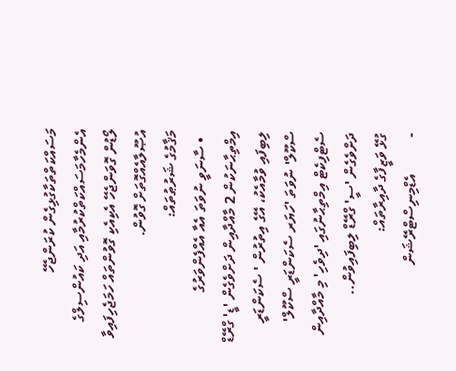މަސައްކަތްތަކާގުޅިގެން ކުރަންޖެހޭ އެންމެހާމަސައްކަތްކުރުމާއި އަދި ކައުންސިލްގެ ލޯޑުން ގޮވަންޖެހޭ އެކިއެކި ގޮވުންތައް ހަމަޖެހިފައިވާ އުޞޫލާއެއްގޮތަށް ގޮވުން.
މަޤާމުގެ ޝަރުޠުތައް:
  • ސާނަވީ ނުވަތަ އެއާ އެއްފެންވަރުގެ އިމްތިޙާނަކުން 2 މާއްދާއިން ދަށްވެގެން 'ޑީ' ގްރޭޑް ލިބިފައި ވުމާއެކު، އޭގެ އިތުރުން ' ސެކަންޑަރީ ސްކޫލް' ނުވަތަ 'ހަޔަރ ސެކަންޑަރީ ސްކޫލް' ސެޓްފިކެޓް އިމްތިޙާނުގައި 'ދިވެހި' މި މާއްދާއިން ދަށްވެގެން 'ސީ' ގްރޭޑް ލިބިފައިވުން..
ގުޅޭ ވަޒީފާގެ ދާއިރާތައް:
-          އެޑްމިނިސްޓްރޭޝަން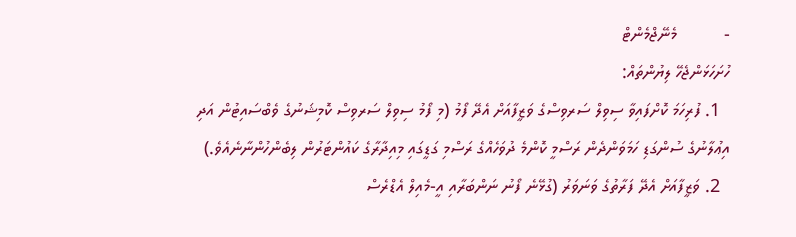-          މެނޭޖްމެންޓް
ހުށަހަޅަންޖެހޭ ލިޔުންތައް:
  1. ފުރިހަމަ ކޮށްފައިވާ ސިވިލް ސަރވިސްގެ ވަޒީފާއަށް އެދޭ ފޯމު (މި ފޯމު ސިވިލް ސަރވިސް ކޮމިޝަނުގެ ވެބްސައިޓުން އަދި އިޢުލާނުގެ ސުންގަޑި ހަމަވަންދެން ރަސްމީ ކޮންމެ ދުވަހެއްގެ ރަސްމި ގަޑީގައި މިއިދާރާގެ ކައުންޓަރުން ލިބެންހުންނާނެއެވެ.)
  2. ވަޒީފާއަށް އެދޭ ފަރާތުގެ ވަނަވަރު (ގުޅޭނެ ފޯނު ނަންބަރާއި އީ-މެއިލް އެޑްރެސް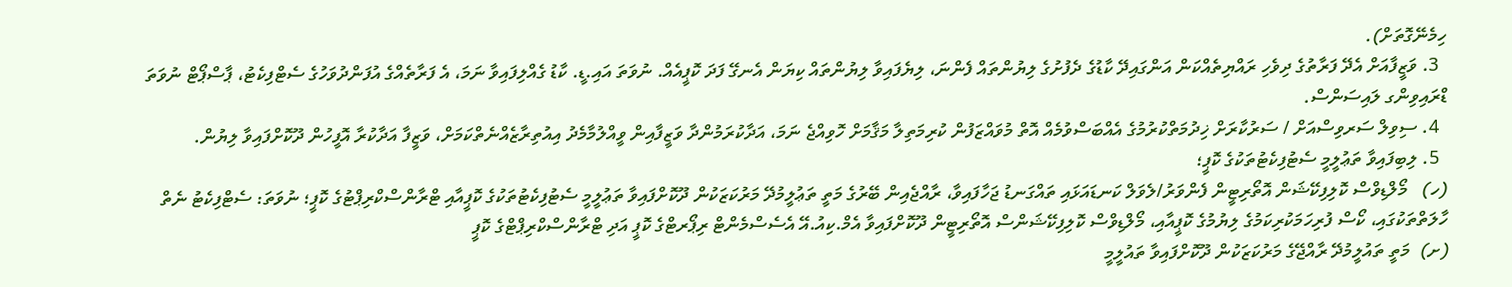ހިމެނޭގޮތަށް).
  3. ވަޒީފާއަށް އެދޭ ފަރާތުގެ ދިވެހި ރައްޔިތެއްކަން އަންގައިދޭ ކާޑުގެ ދެފުށުގެ ލިޔުންތައް ފެންނަ، ލިޔެފައިވާ ލިޔުންތައް ކިޔަން އެނގޭ ފަދަ ކޮޕީއެއް. ނުވަތަ އައި.ޑީ. ކާޑު ގެއްލިފައިވާ ނަމަ، އެ ފަރާތެއްގެ އުފަންދުވަހުގެ ސެޓްފިކެޓު، ޕާސްޕޯޓް ނުވަތަ ޑްރައިވިންގ ލައިސަންސް.
  4. ސިވިލް ސަރވިސްއަށް / ސަރުކާރަށް ޚިދުމަތްކުރުމުގެ އެއްބަސްވުމެއް އޮތް މުވައްޒަފުން ކުރިމަތިލާ މަޤާމަށް ހޮވިއްޖެ ނަމަ، އަދާކުރަމުންދާ ވަޒީފާއިން ވީއްލުމާމެދު އިއުތިރާޒެއްނެތްކަމަށް، ވަޒީފާ އަދާކުރާ އޮފީހުން ދޫކޮށްފައިވާ ލިޔުން.
  5. ލިބިފައިވާ ތަޢުލީމީ ސެޓުފިކެޓުތަކުގެ ކޮޕީ؛
(ހ)   މޯލްޑިވްސް ކޮލިފިކޭޝަން އޮތޯރިޓީން ފެންވަރު/ލެވަލް ކަނޑައަޅައި ތައްގަނޑު ޖަހާފައިވާ، ރާއްޖެއިން ބޭރުގެ މަތީ ތަޢުލީމުދޭ މަރުކަޒަކުން ދޫކޮށްފައިވާ ތަޢުލީމީ ސެޓުފިކެޓުތަކުގެ ކޮޕީއާއި ޓްރާންސްކްރިޕްޓުގެ ކޮޕީ؛ ނުވަތަ: ސެޓްފިކެޓު ނެތް ހާލަތްތަކުގައި، ކޯސް ފުރިހަމަކުރިކަމުގެ ލިޔުމުގެ ކޮޕީއާއި، މޯލްޑިވްސް ކޮލިފިކޭޝަންސް އޮތޯރިޓީން ދޫކޮށްފައިވާ އެމް.ކިއު.އޭ އެސެސްމެންޓް ރިޕޯރޓްގެ ކޮޕީ އަދި ޓްރާންސްކްރިޕްޓްގެ ކޮޕީ
(ށ)  މަތީ ތައުލީމުދޭ ރާއްޖޭގެ މަރުކަޒަކުން ދޫކޮށްފައިވާ ތައުލީމީ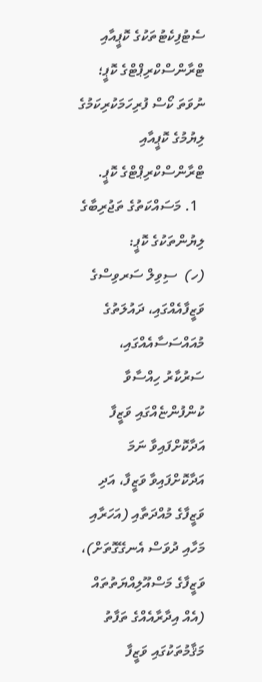ސެޓުފިކެޓުތަކުގެ ކޮޕީއާއި ޓްރާންސްކްރިޕްޓްގެ ކޮޕީ؛ ނުވަތަ ކޯސް ފުރިހަމަކުރިކަމުގެ ލިޔުމުގެ ކޮޕީއާއި ޓްރާންސްކްރިޕްޓްގެ ކޮޕީ.
  1. މަސައްކަތުގެ ތަޖުރިބާގެ ލިޔުންތަކުގެ ކޮޕީ:
(ހ)  ސިވިލް ސަރވިސްގެ ވަޒީފާއެއްގައި، ދައުލަތުގެ މުއައްސަސާއެއްގައި، ސަރުކާރު ހިއްސާވާ ކުންފުންޏެއްގައި ވަޒީފާ އަދާކޮށްފައިވާ ނަމަ އަދާކޮށްފައިވާ ވަޒީފާ، އަދި ވަޒީފާގެ މުއްދަތާއި (އަހަރާއި މަހާއި ދުވަސް އެނގޭގޮތަށް)، ވަޒީފާގެ މަސްއޫލިއްޔަތުތައް (އެއް އިދާރާއެއްގެ ތަފާތު މަޤާމުތަކުގައި ވަޒީފާ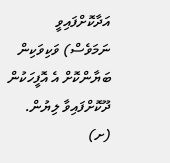އަދާކޮށްފައިވީ ނަމަވެސް) ވަކިވަކިން ބަޔާންކޮށް އެ އޮފީހަކުން ދޫކޮށްފައިވާ ލިޔުން.
(ށ)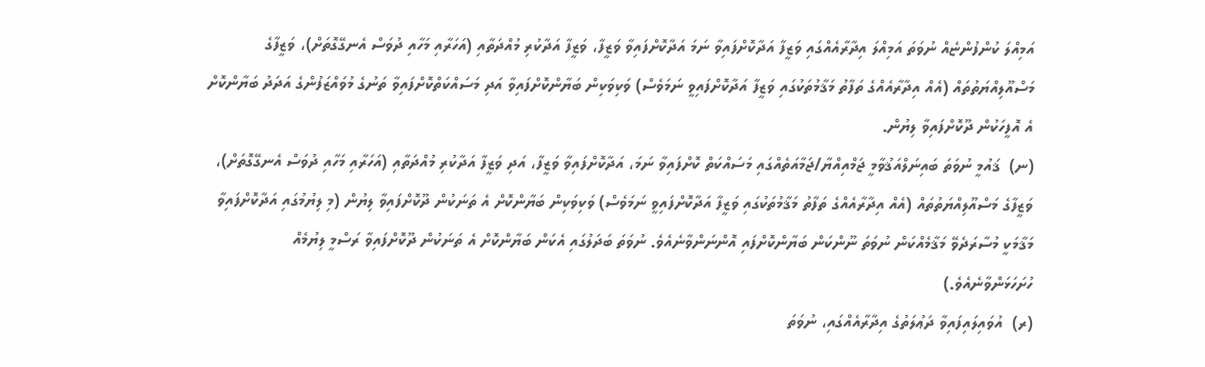އަމިއްލަ ކުންފުންޏެއް ނުވަތަ އަމިއްލަ އިދާރާއެއްގައި ވަޒީފާ އަދާކޮށްފައިވާ ނަމަ އަދާކޮށްފައިވާ ވަޒީފާ، ވަޒީފާ އަދާކުރި މުއްދަތާއި (އަހަރާއި މަހާއި ދުވަސް އެނގޭގޮތަށް)، ވަޒީފާގެ މަސްއޫލިއްޔަތުތައް (އެއް އިދާރާއެއްގެ ތަފާތު މަޤާމުތަކުގައި ވަޒީފާ އަދާކޮށްފައިވީ ނަމަވެސް) ވަކިވަކިން ބަޔާންކޮށްފައިވާ އަދި މަސައްކަތްކޮށްފައިވާ ތަނުގެ މުވައްޒަފުންގެ އަދަދު ބަޔާންކޮށް އެ އޮފީހަކުން ދޫކޮށްފައިވާ ލިޔުން.
(ނ)  ޤައުމީ ނުވަތަ ބައިނަލްއަޤުވާމީ ޖަމްއިއްޔާ/ޖަމާއަތެއްގައި މަސައްކަތް ކޮށްފައިވާ ނަމަ، އަދާކޮށްފައިވާ ވަޒީފާ، އަދި ވަޒީފާ އަދާކުރި މުއްދަތާއި (އަހަރާއި މަހާއި ދުވަސް އެނގޭގޮތަށް)، ވަޒީފާގެ މަސްއޫލިއްޔަތުތައް (އެއް އިދާރާއެއްގެ ތަފާތު މަޤާމުތަކުގައި ވަޒީފާ އަދާކޮށްފައިވީ ނަމަވެސް) ވަކިވަކިން ބަޔާންކޮށް އެ ތަނަކުން ދޫކޮށްފައިވާ ލިޔުން (މި ލިޔުމުގައި އަދާކޮށްފައިވާ މަޤާމަކީ މުސާރަދެވޭ މަޤާމެއްކަން ނުވަތަ ނޫންކަން ބަޔާންކޮށްފައި އޮންނަންވާނެއެވެ. ނުވަތަ ބަދަލުގައި އެކަން ބަޔާންކޮށް އެ ތަނަކުން ދޫކޮށްފައިވާ ރަސްމީ ލިޔުމެއް ހުށަހަޅަންވާނެއެވެ.)
(ރ)  އުވައިލައިފައިވާ ދަޢުލަތުގެ އިދާރާއެއްގައި، ނުވަތަ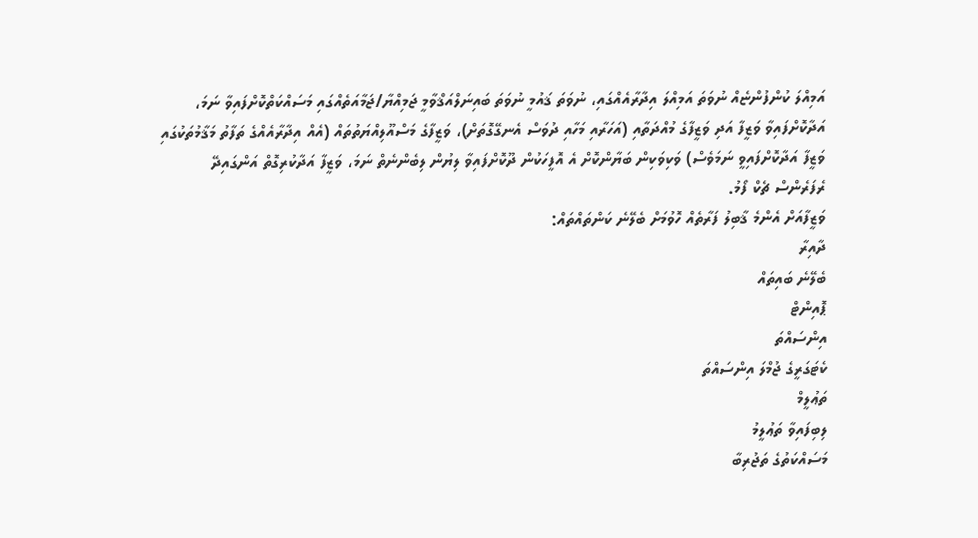އަމިއްލަ ކުންފުންޏެއް ނުވަތަ އަމިއްލަ އިދާރާއެއްގައި، ނުވަތަ ޤައުމީ ނުވަތަ ބައިނަލްއަޤްވާމީ ޖަމިއްޔާ/ޖަމާއަތެއްގައި މަސައްކަތްކޮށްފައިވާ ނަމަ،  އަދާކޮށްފައިވާ ވަޒީފާ އަދި ވަޒީފާގެ މުއްދަތާއި (އަހަރާއި މަހާއި ދުވަސް އެނގޭގޮތަށް)، ވަޒީފާގެ މަސްއޫލިއްޔަތުތައް (އެއް އިދާރާއެއްގެ ތަފާތު މަޤާމުތަކުގައި ވަޒީފާ އަދާކޮށްފައިވީ ނަމަވެސް) ވަކިވަކިން ބަޔާންކޮށް އެ އޮފީހަކުން ދޫކޮށްފައިވާ ލިޔުން ލިބެންނެތް ނަމަ، ވަޒީފާ އަދާކުރިގޮތް އަންގައިދޭ ރެފަރެންސް ޗެކް ފޯމު.
ވަޒީފާއަށް އެންމެ ޤާބިލު ފަރާތެއް ހޮވުމަށް ބެލޭނެ ކަންތައްތައް:
ދާއިރާ
ބެލޭނެ ބައިތައް
ޕޮއިންޓް
އިންސައްތަ
ކެޓަގަރީގެ ޖުމްލަ އިންސައްތަ
ތަޢުލީމް
ލިބިފައިވާ ތަޢުލީމު
މަސައްކަތުގެ ތަޖުރިބާ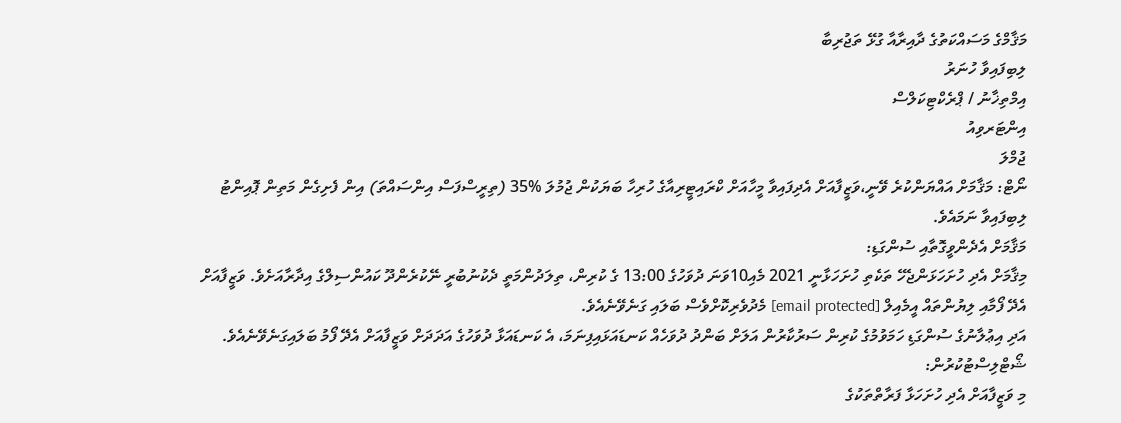މަޤާމްގެ މަސައްކަތުގެ ދާއިރާއާ ގުޅޭ ތަޖުރިބާ
ލިބިފައިވާ ހުނަރު
އިމްތިޚާނު / ޕްރެކްޓިކަލްސް
އިންޓަރވިއު
ޖުމްލަ
ނޯޓް: މަޤާމަށް އައްޔަންކުރެ ވޭނީ،ވަޒީފާއަށް އެދިފައިވާ މީހާއަށް ކްރައިޓީރިއާގެ ހުރިހާ ބަޔަކުން ޖުމުލަ %35 (ތިރީސްފަސް އިންސައްތަ) އިން ފެށިގެން މަތިން ޕޮއިންޓު ލިބިފައިވާ ނަމައެވެ.
މަޤާމަށް އެދެންވީގޮތާއި ސުންގަޑި:
މިޤާމަށް އެދި ހުށަހަޅަންޖެހޭ ތަކެތި ހުށަހަޅާނީ 2021 މެއި10ވަނަ ދުވަހުގެ 13:00 ގެ ކުރިން، ތިލަދުންމަތީ ދެކުނުބުރީ ނޭކުރެންދޫ ކައުންސިލްގެ އިދާރާއަށެވެ. ވަޒީފާއަށް އެދޭ ފޯމާއި ލިޔުންތައް އީމެއިލް [email protected] މެދުވެރިކޮށްވެސް ބަލައި ގަނެވޭނެއެވެ.
އަދި އިޢުލާނުގެ ސުންގަޑި ހަމަވުމުގެ ކުރިން ސަރުކާރުން އަލަށް ބަންދު ދުވަހެއް ކަނޑައަޅައިފިނަމަ، އެ ކަނޑައަޅާ ދުވަހުގެ އަދަދަށް ވަޒީފާއަށް އެދޭ ފޯމު ބަލައިގަނެވޭނެއެވެ.
ޝޯޓްލިސްޓުކުރުން:
މި ވަޒީފާއަށް އެދި ހުށަހަޅާ ފަރާތްތަކުގެ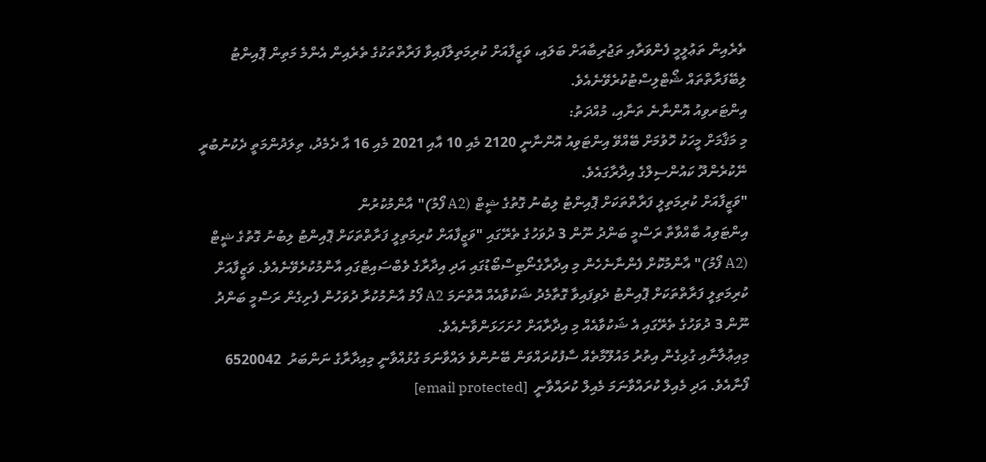ތެރެއިން ތަޢުލީމީ ފެންވަރާއި ތަޖުރިބާއަށް ބަލައި، ވަޒީފާއަށް ކުރިމަތިލާފައިވާ ފަރާތްތަކުގެ ތެރެއިން އެންމެ މަތިން ޕޮއިންޓު ލިބޭފަރާތްތައް ޝޯޓްލިސްޓުކުރެވޭނެއެވެ.
އިންޓަރވިއު އޮންނާނެ ތަނާއި، މުއްދަތު:
މި މަޤާމަށް މީހަކު ހޮވުމަށް ބޭއްވޭ އިންޓަވިއު އޮންނާނީ 2120 މެއި 10 އާއި 2021 މެއި 16 އާ ދެމެދު، ތިލަދުންމަތީ ދެކުނުބުރީ ނޭކުރެންދޫ ކައުންސިލްގެ އިދާރާގައެވެ.
"ވަޒީފާއަށް ކުރިމަތިލީ ފަރާތްތަކަށް ޕޮއިންޓު ލިބުނު ގޮތުގެ ޝީޓް (A2 ފޯމު)" އާންމުކުރުން
އިންޓަވިއު ބާއްވާތާ ރަސްމީ ބަންދު ނޫން 3 ދުވަހުގެ ތެރޭގައި "ވަޒީފާއަށް ކުރިމަތިލީ ފަރާތްތަކަށް ޕޮއިންޓު ލިބުނު ގޮތުގެ ޝީޓް (A2 ފޯމު)" އާންމުކޮށް ފެންނާނެހެން މި އިދާރާގެނޯޓިސްބޯޑުގައި އަދި އިދާރާގެ ވެބްސައިޓްގައި އާންމުކުރެވޭނެއެވެ. ވަޒީފާއަށް ކުރިމަތިލީ ފަރާތްތަކަށް ޕޮއިންޓު ދެވިފައިވާ ގޮތާމެދު ޝަކުވާއެއް އޮތްނަމަ A2 ފޯމު އާންމުކުރާ ދުވަހުން ފެށިގެން ރަސްމީ ބަންދު ނޫން 3 ދުވަހުގެ ތެރޭގައި އެ ޝަކުވާއެއް މި އިދާރާއަށް ހުށަހަޅަންވާނެއެވެ.
މިއިޢުލާނާއި ގުޅިގެން އިތުރު މައުލޫމާތެއް ސާފުކުރައްވަން ބޭނުންވެ ލައްވާނަމަ ގުޅުއްވާނީ މިއިދާރާގެ ނަންބަރު  6520042  ފޯނާއެވެ. އަދި މެއިލް ކުރައްވާނަމަ މެއިލް ކުރައްވާނީ  [email protected]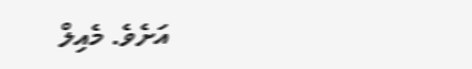އަށެވެ. މެއިލް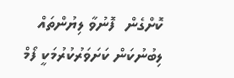ކޮށްގެން  ފޮނުވާ ލިޔުންތައް ލިބުނުކަން ކަށަވަރުކުރުމަކީ ފޯމް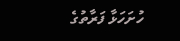ހުށަހަޅާ ފަރާތުގެ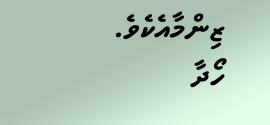ޒިންމާއެކެވެ.
ހޯދާ